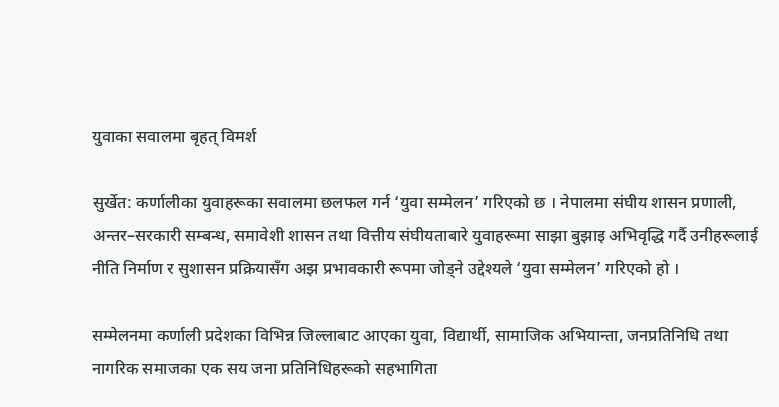युवाका सवालमा बृहत् विमर्श

सुर्खेत: कर्णालीका युवाहरूका सवालमा छलफल गर्न ‘युवा सम्मेलन’ गरिएको छ । नेपालमा संघीय शासन प्रणाली, अन्तर–सरकारी सम्बन्ध, समावेशी शासन तथा वित्तीय संघीयताबारे युवाहरूमा साझा बुझाइ अभिवृद्धि गर्दै उनीहरूलाई नीति निर्माण र सुशासन प्रक्रियासँग अझ प्रभावकारी रूपमा जोड्ने उद्देश्यले ‘युवा सम्मेलन’ गरिएको हो ।

सम्मेलनमा कर्णाली प्रदेशका विभिन्न जिल्लाबाट आएका युवा, विद्यार्थी, सामाजिक अभियान्ता, जनप्रतिनिधि तथा नागरिक समाजका एक सय जना प्रतिनिधिहरूको सहभागिता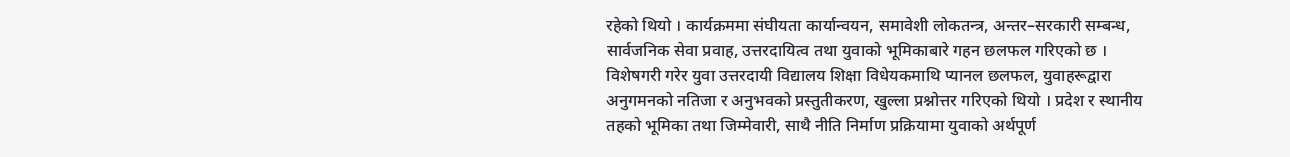रहेको थियो । कार्यक्रममा संघीयता कार्यान्वयन, समावेशी लोकतन्त्र, अन्तर–सरकारी सम्बन्ध, सार्वजनिक सेवा प्रवाह, उत्तरदायित्व तथा युवाको भूमिकाबारे गहन छलफल गरिएको छ । विशेषगरी गरेर युवा उत्तरदायी विद्यालय शिक्षा विधेयकमाथि प्यानल छलफल, युवाहरूद्वारा अनुगमनको नतिजा र अनुभवको प्रस्तुतीकरण, खुल्ला प्रश्नोत्तर गरिएको थियो । प्रदेश र स्थानीय तहको भूमिका तथा जिम्मेवारी, साथै नीति निर्माण प्रक्रियामा युवाको अर्थपूर्ण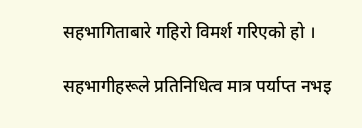सहभागिताबारे गहिरो विमर्श गरिएको हो ।

सहभागीहरूले प्रतिनिधित्व मात्र पर्याप्त नभइ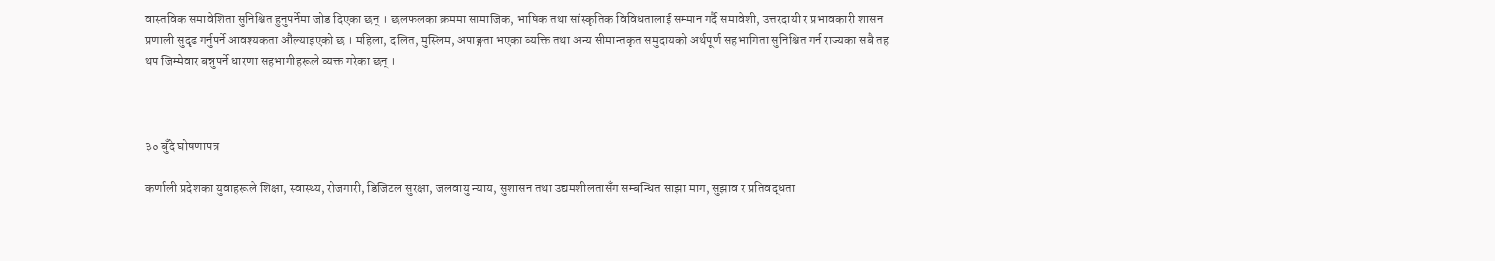वास्तविक समावेशिता सुनिश्चित हुनुपर्नेमा जोड दिएका छन् । छलफलका क्रममा सामाजिक, भाषिक तथा सांस्कृतिक विविधतालाई सम्मान गर्दै समावेशी, उत्तरदायी र प्रभावकारी शासन प्रणाली सुदृढ गर्नुपर्ने आवश्यकता औंल्याइएको छ । महिला, दलित, मुस्लिम, अपाङ्गता भएका व्यक्ति तथा अन्य सीमान्तकृत समुदायको अर्थपूर्ण सहभागिता सुनिश्चित गर्न राज्यका सबै तह थप जिम्मेवार बन्नुपर्ने धारणा सहभागीहरूले व्यक्त गरेका छन् ।



३० बुँदे घोषणापत्र

कर्णाली प्रदेशका युवाहरूले शिक्षा, स्वास्थ्य, रोजगारी, डिजिटल सुरक्षा, जलवायु न्याय, सुशासन तथा उद्यमशीलतासँग सम्बन्धित साझा माग, सुझाव र प्रतिवद्धता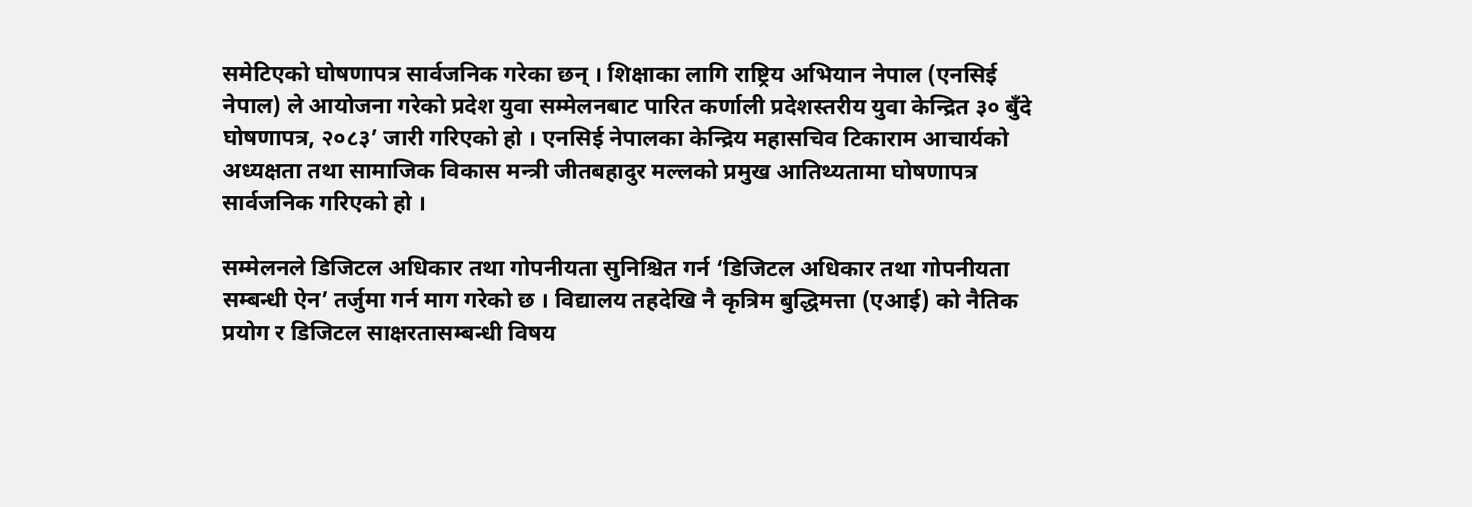समेटिएको घोषणापत्र सार्वजनिक गरेका छन् । शिक्षाका लागि राष्ट्रिय अभियान नेपाल (एनसिई नेपाल) ले आयोजना गरेको प्रदेश युवा सम्मेलनबाट पारित कर्णाली प्रदेशस्तरीय युवा केन्द्रित ३० बुँदे घोषणापत्र, २०८३’ जारी गरिएको हो । एनसिई नेपालका केन्द्रिय महासचिव टिकाराम आचार्यको अध्यक्षता तथा सामाजिक विकास मन्त्री जीतबहादुर मल्लको प्रमुख आतिथ्यतामा घोषणापत्र सार्वजनिक गरिएको हो ।

सम्मेलनले डिजिटल अधिकार तथा गोपनीयता सुनिश्चित गर्न ‘डिजिटल अधिकार तथा गोपनीयता सम्बन्धी ऐन’ तर्जुमा गर्न माग गरेको छ । विद्यालय तहदेखि नै कृत्रिम बुद्धिमत्ता (एआई) को नैतिक प्रयोग र डिजिटल साक्षरतासम्बन्धी विषय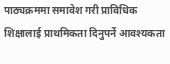पाठ्यक्रममा समावेश गरी प्राविधिक शिक्षालाई प्राथमिकता दिनुपर्ने आवश्यकता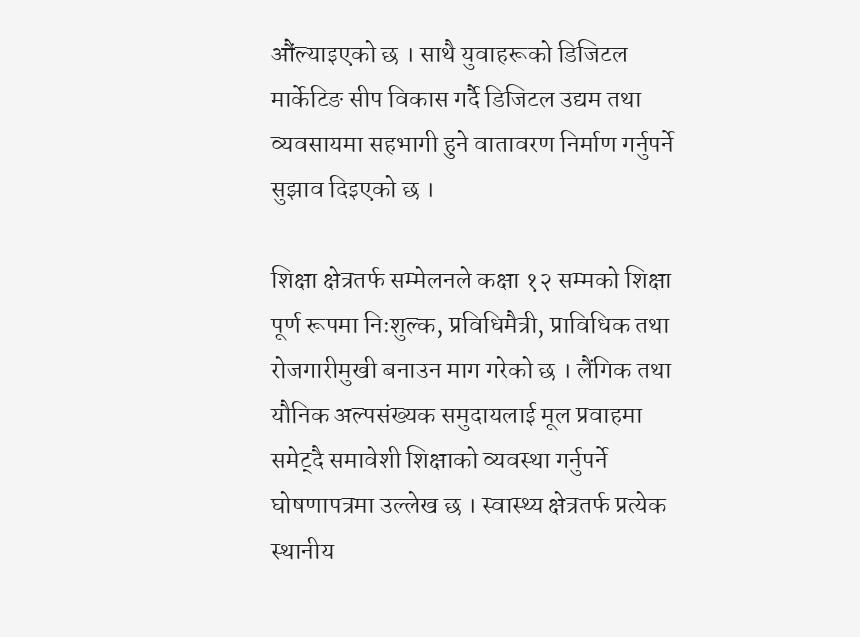औंल्याइएको छ । साथै युवाहरूको डिजिटल मार्केटिङ सीप विकास गर्दै डिजिटल उद्यम तथा व्यवसायमा सहभागी हुने वातावरण निर्माण गर्नुपर्ने सुझाव दिइएको छ ।

शिक्षा क्षेत्रतर्फ सम्मेलनले कक्षा १२ सम्मको शिक्षा पूर्ण रूपमा निःशुल्क, प्रविधिमैत्री, प्राविधिक तथा रोजगारीमुखी बनाउन माग गरेको छ । लैंगिक तथा यौनिक अल्पसंख्यक समुदायलाई मूल प्रवाहमा समेट्दै समावेशी शिक्षाको व्यवस्था गर्नुपर्ने घोषणापत्रमा उल्लेख छ । स्वास्थ्य क्षेत्रतर्फ प्रत्येक स्थानीय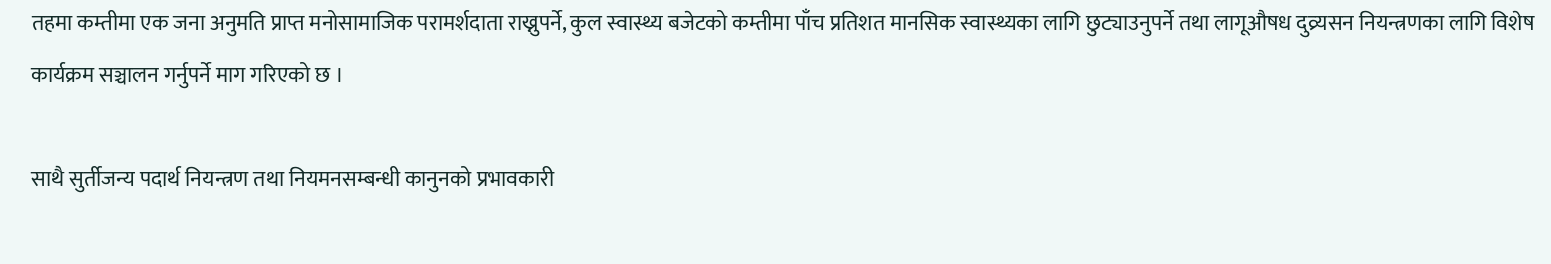तहमा कम्तीमा एक जना अनुमति प्राप्त मनोसामाजिक परामर्शदाता राख्नुपर्ने, कुल स्वास्थ्य बजेटको कम्तीमा पाँच प्रतिशत मानसिक स्वास्थ्यका लागि छुट्याउनुपर्ने तथा लागूऔषध दुव्र्यसन नियन्त्रणका लागि विशेष कार्यक्रम सञ्चालन गर्नुपर्ने माग गरिएको छ ।

साथै सुर्तीजन्य पदार्थ नियन्त्रण तथा नियमनसम्बन्धी कानुनको प्रभावकारी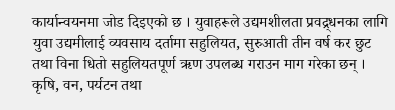कार्यान्वयनमा जोड दिइएको छ । युवाहरूले उद्यमशीलता प्रवद्र्धनका लागि युवा उद्यमीलाई व्यवसाय दर्तामा सहुलियत, सुरुआती तीन वर्ष कर छुट तथा विना धितो सहुलियतपूर्ण ऋण उपलब्ध गराउन माग गरेका छन् । कृषि, वन, पर्यटन तथा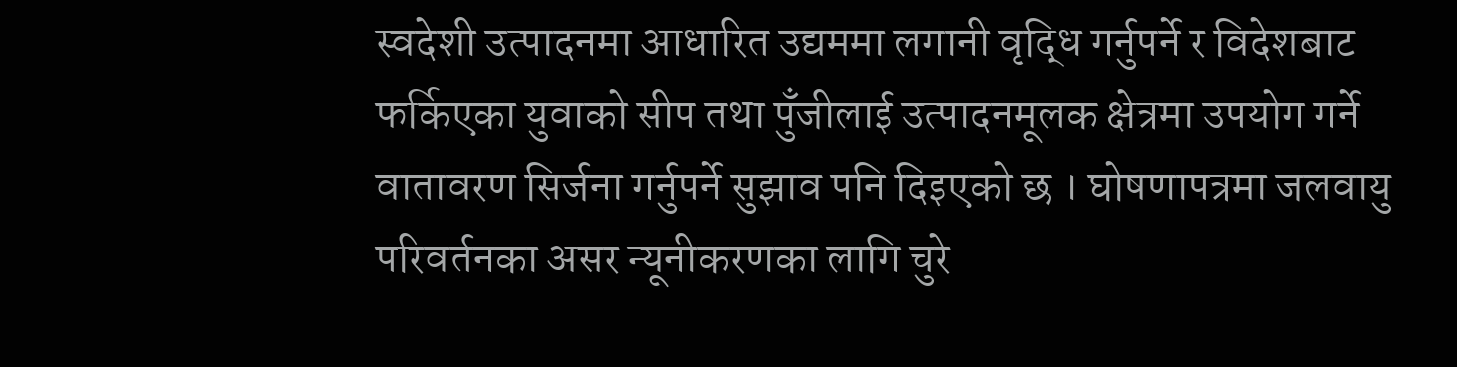स्वदेशी उत्पादनमा आधारित उद्यममा लगानी वृद्धि गर्नुपर्ने र विदेशबाट फर्किएका युवाको सीप तथा पुँजीलाई उत्पादनमूलक क्षेत्रमा उपयोग गर्ने वातावरण सिर्जना गर्नुपर्ने सुझाव पनि दिइएको छ । घोषणापत्रमा जलवायु परिवर्तनका असर न्यूनीकरणका लागि चुरे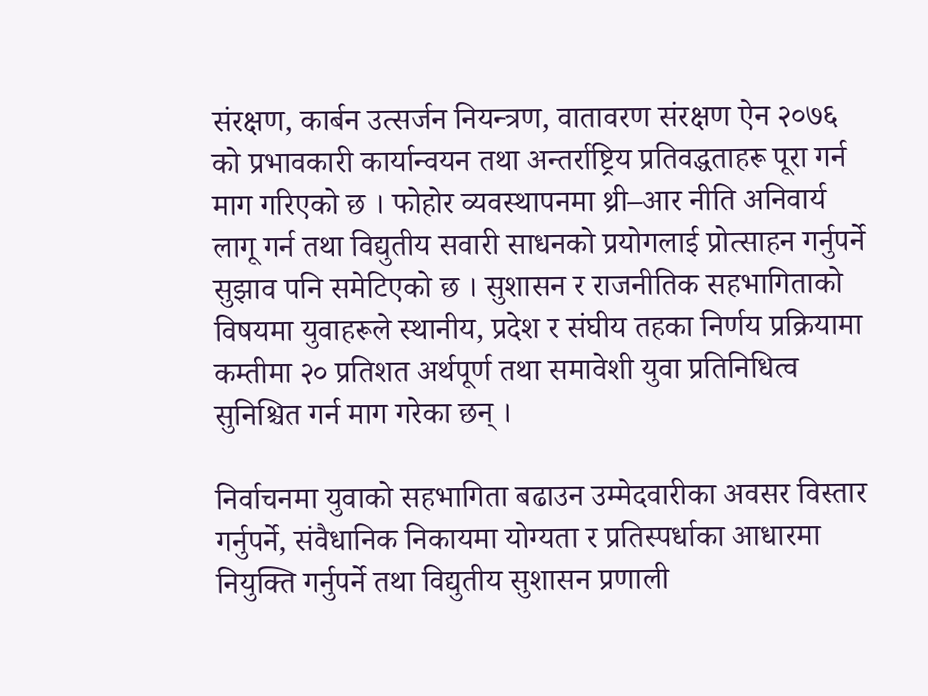संरक्षण, कार्बन उत्सर्जन नियन्त्रण, वातावरण संरक्षण ऐन २०७६ को प्रभावकारी कार्यान्वयन तथा अन्तर्राष्ट्रिय प्रतिवद्धताहरू पूरा गर्न माग गरिएको छ । फोहोर व्यवस्थापनमा थ्री–आर नीति अनिवार्य लागू गर्न तथा विद्युतीय सवारी साधनको प्रयोगलाई प्रोत्साहन गर्नुपर्ने सुझाव पनि समेटिएको छ । सुशासन र राजनीतिक सहभागिताको विषयमा युवाहरूले स्थानीय, प्रदेश र संघीय तहका निर्णय प्रक्रियामा कम्तीमा २० प्रतिशत अर्थपूर्ण तथा समावेशी युवा प्रतिनिधित्व सुनिश्चित गर्न माग गरेका छन् ।

निर्वाचनमा युवाको सहभागिता बढाउन उम्मेदवारीका अवसर विस्तार गर्नुपर्ने, संवैधानिक निकायमा योग्यता र प्रतिस्पर्धाका आधारमा नियुक्ति गर्नुपर्ने तथा विद्युतीय सुशासन प्रणाली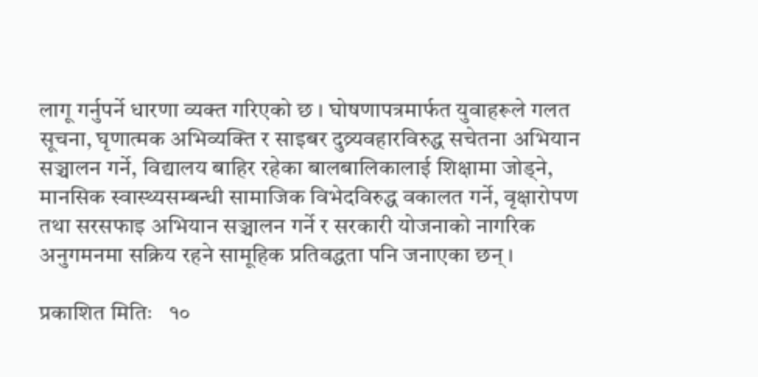लागू गर्नुपर्ने धारणा व्यक्त गरिएको छ । घोषणापत्रमार्फत युवाहरूले गलत सूचना, घृणात्मक अभिव्यक्ति र साइबर दुव्र्यवहारविरुद्ध सचेतना अभियान सञ्चालन गर्ने, विद्यालय बाहिर रहेका बालबालिकालाई शिक्षामा जोड्ने, मानसिक स्वास्थ्यसम्बन्धी सामाजिक विभेदविरुद्ध वकालत गर्ने, वृक्षारोपण तथा सरसफाइ अभियान सञ्चालन गर्ने र सरकारी योजनाको नागरिक अनुगमनमा सक्रिय रहने सामूहिक प्रतिवद्धता पनि जनाएका छन् ।

प्रकाशित मितिः   १०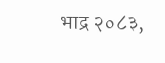भाद्र २०८३,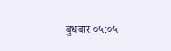बुधबार ०५:०५